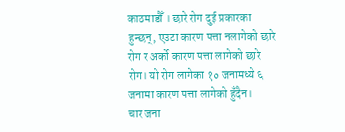काठमाडौँ । छारे रोग दुई प्रकारका हुन्छन्, एउटा कारण पत्ता नलागेको छारे रोग र अर्को कारण पत्ता लागेको छारे रोग। यो रोग लागेका १० जनामध्ये ६ जनामा कारण पत्ता लागेको हुँदैन।
चार जना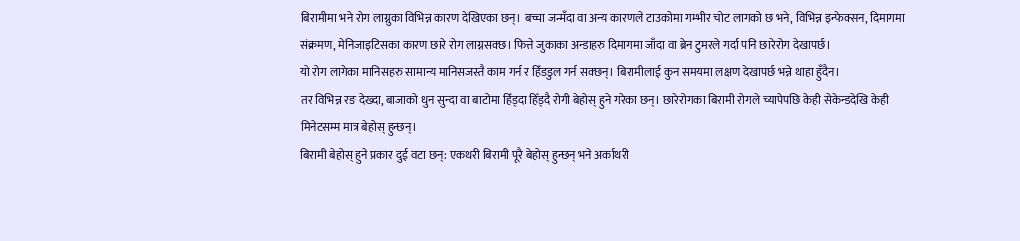बिरामीमा भने रोग लाग्नुका विभिन्न कारण देखिएका छन्। बच्चा जन्मँदा वा अन्य कारणले टाउकोमा गम्भीर चोट लागको छ भने, विभिन्न इन्फेक्सन, दिमागमा संक्रमण, मेनिजाइटिसका कारण छारे रोग लाग्नसक्छ। फित्ते जुकाका अन्डाहरु दिमागमा जाँदा वा ब्रेन टुमरले गर्दा पनि छारेरोग देखापर्छ।
यो रोग लागेका मानिसहरु सामान्य मानिसजस्तै काम गर्न र हिँडडुल गर्न सक्छन्। बिरामीलाई कुन समयमा लक्षण देखापर्छ भन्ने थाहा हुँदैन।
तर विभिन्न रङ देख्दा, बाजाको धुन सुन्दा वा बाटोमा हिँड्दा हिँड्दै रोगी बेहोस् हुने गरेका छन्। छारेरोगका बिरामी रोगले च्यापेपछि केही सेकेन्डदेखि केही मिनेटसम्म मात्र बेहोस् हुन्छन्।
बिरामी बेहोस् हुने प्रकार दुई वटा छन्: एकथरी बिरामी पूरै बेहोस् हुन्छन् भने अर्काथरी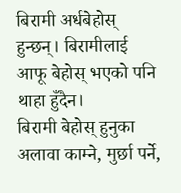बिरामी अर्धबेहोस् हुन्छन्। बिरामीलाई आफू बेहोस् भएको पनि थाहा हुँदैन।
बिरामी बेहोस् हुनुका अलावा काम्ने, मुर्छा पर्ने,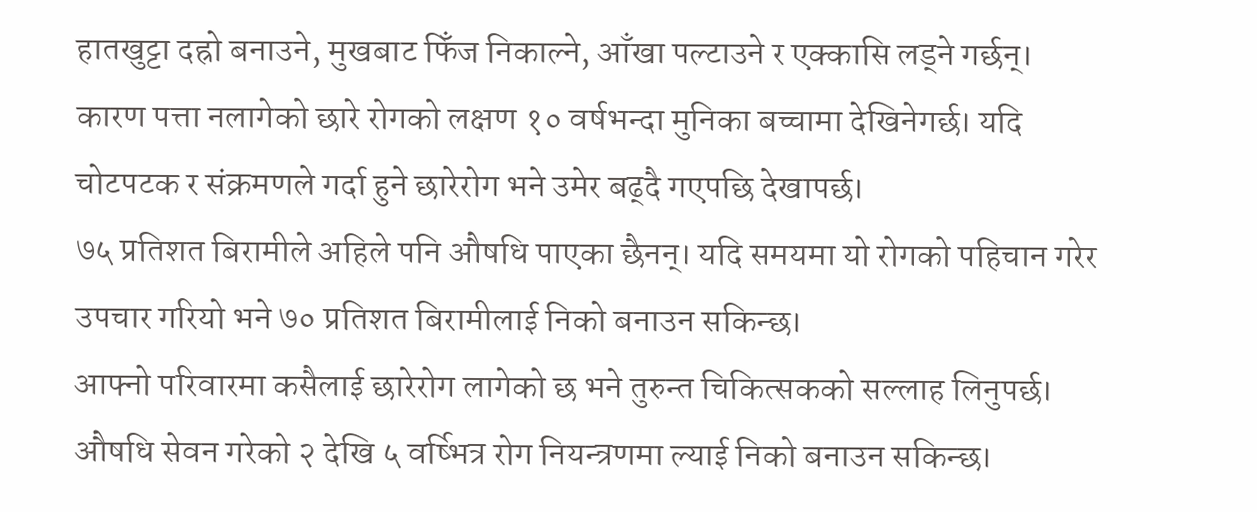हातखुट्टा दह्रो बनाउने, मुखबाट फिँज निकाल्ने, आँखा पल्टाउने र एक्कासि लड्ने गर्छन्।
कारण पत्ता नलागेको छारे रोगको लक्षण १० वर्षभन्दा मुनिका बच्चामा देखिनेगर्छ। यदि चोटपटक र संक्रमणले गर्दा हुने छारेरोग भने उमेर बढ्दै गएपछि देखापर्छ।
७५ प्रतिशत बिरामीले अहिले पनि औषधि पाएका छैनन्। यदि समयमा यो रोगको पहिचान गरेर उपचार गरियो भने ७० प्रतिशत बिरामीलाई निको बनाउन सकिन्छ।
आफ्नो परिवारमा कसैलाई छारेरोग लागेको छ भने तुरुन्त चिकित्सकको सल्लाह लिनुपर्छ। औषधि सेवन गरेको २ देखि ५ वर्ष्भित्र रोग नियन्त्रणमा ल्याई निको बनाउन सकिन्छ।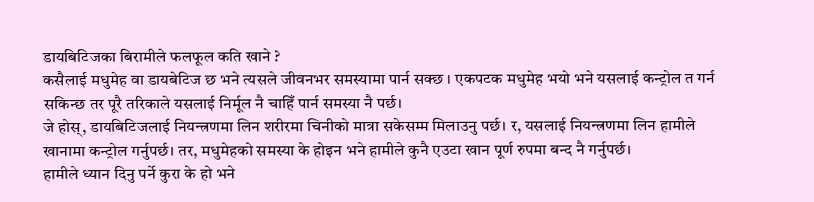डायबिटिजका बिरामीले फलफूल कति खाने ?
कसैलाई मधुमेह वा डायबेटिज छ भने त्यसले जीवनभर समस्यामा पार्न सक्छ । एकपटक मधुमेह भयो भने यसलाई कन्ट्रोल त गर्न सकिन्छ तर पूरै तरिकाले यसलाई निर्मूल नै चाहिँ पार्न समस्या नै पर्छ।
जे होस्, डायबिटिजलाई नियन्त्रणमा लिन शरीरमा चिनीको मात्रा सकेसम्म मिलाउनु पर्छ। र, यसलाई नियन्त्रणमा लिन हामीले खानामा कन्ट्रोल गर्नुपर्छ। तर, मधुमेहको समस्या के होइन भने हामीले कुनै एउटा खान पूर्ण रुपमा बन्द नै गर्नुपर्छ।
हामीले ध्यान दिनु पर्ने कुरा के हो भने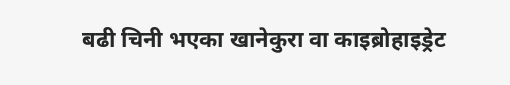बढी चिनी भएका खानेकुरा वा काइब्रोहाइड्रेट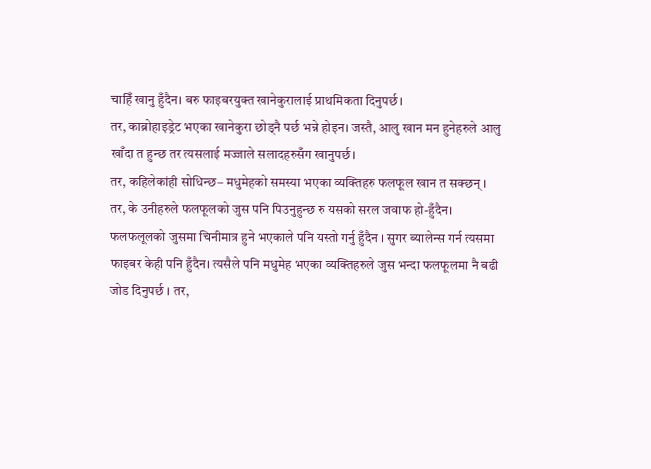चाहिँ खानु हुँदैन। बरु फाइबरयुक्त खानेकुरालाई प्राथमिकता दिनुपर्छ।
तर, काब्रोहाइड्रेट भएका खानेकुरा छोड्नै पर्छ भन्ने होइन। जस्तै, आलु खान मन हुनेहरुले आलु खाँदा त हुन्छ तर त्यसलाई मज्जाले सलादहरुसँग खानुपर्छ।
तर, कहिलेकांही सोधिन्छ– मधुमेहको समस्या भएका व्यक्तिहरु फलफूल खान त सक्छन् । तर, के उनीहरुले फलफूलको जुस पनि पिउनुहुन्छ रु यसको सरल जवाफ हो-हुँदैन।
फलफलूलको जुसमा चिनीमात्र हुने भएकाले पनि यस्तो गर्नु हुँदैन । सुगर ब्यालेन्स गर्न त्यसमा फाइबर केही पनि हुँदैन। त्यसैले पनि मधुमेह भएका व्यक्तिहरुले जुस भन्दा फलफूलमा नै बढी जोड दिनुपर्छ । तर,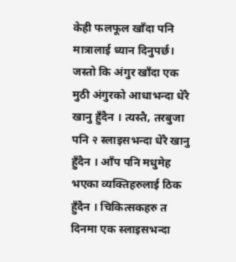केही फलफूल खाँदा पनि मात्रालाई ध्यान दिनुपर्छ।
जस्तो कि अंगुर खाँदा एक मुठी अंगुरको आधाभन्दा धेरै खानु हुँदैन । त्यस्तै, तरबुजा पनि २ स्लाइसभन्दा धेरै खानु हुँदैन । आँप पनि मधुमेह भएका व्यक्तिहरुलाई ठिक हुँदैन । चिकित्सकहरु त दिनमा एक स्लाइसभन्दा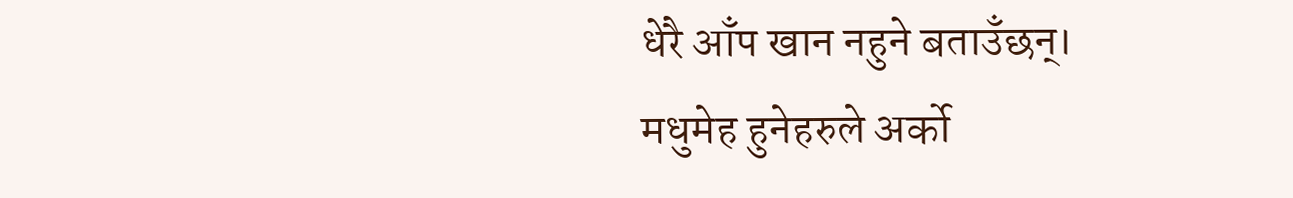धेरै आँप खान नहुने बताउँछन्।
मधुमेह हुनेहरुले अर्को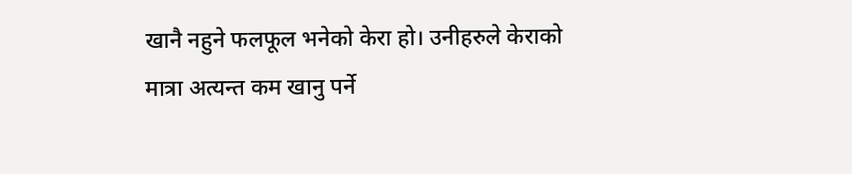खानै नहुने फलफूल भनेको केरा हो। उनीहरुले केराको मात्रा अत्यन्त कम खानु पर्ने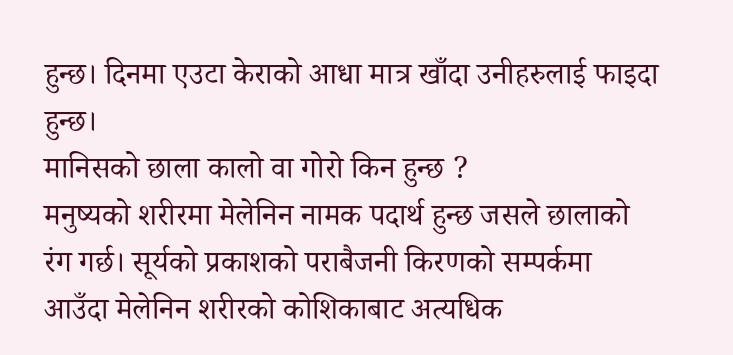हुन्छ। दिनमा एउटा केराको आधा मात्र खाँदा उनीहरुलाई फाइदा हुन्छ।
मानिसको छाला कालो वा गोरो किन हुन्छ ?
मनुष्यको शरीरमा मेलेनिन नामक पदार्थ हुन्छ जसले छालाको रंग गर्छ। सूर्यको प्रकाशको पराबैजनी किरणको सम्पर्कमा आउँदा मेलेनिन शरीरको कोशिकाबाट अत्यधिक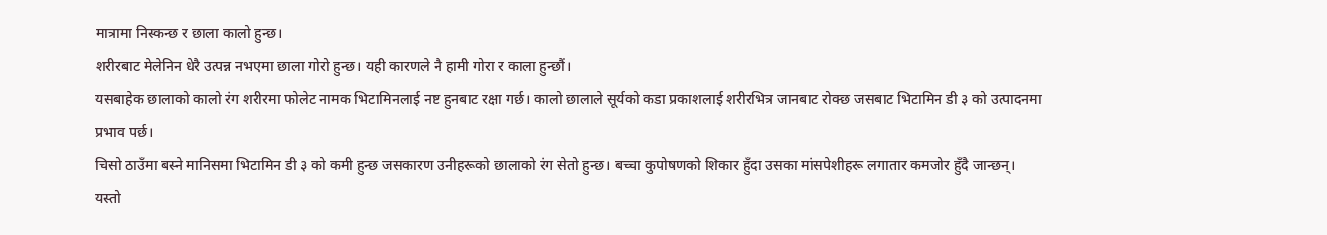मात्रामा निस्कन्छ र छाला कालो हुन्छ।
शरीरबाट मेलेनिन धेरै उत्पन्न नभएमा छाला गोरो हुन्छ। यही कारणले नै हामी गोरा र काला हुन्छौं।
यसबाहेक छालाको कालो रंग शरीरमा फोलेट नामक भिटामिनलाई नष्ट हुनबाट रक्षा गर्छ। कालो छालाले सूर्यको कडा प्रकाशलाई शरीरभित्र जानबाट रोक्छ जसबाट भिटामिन डी ३ को उत्पादनमा प्रभाव पर्छ।
चिसो ठाउँमा बस्ने मानिसमा भिटामिन डी ३ को कमी हुन्छ जसकारण उनीहरूको छालाको रंग सेतो हुन्छ। बच्चा कुपोषणको शिकार हुँदा उसका मांसपेशीहरू लगातार कमजोर हुँदै जान्छन्।
यस्तो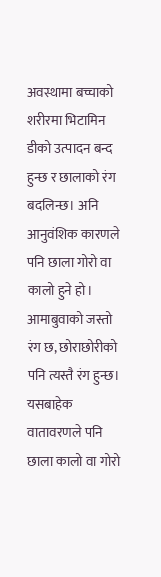अवस्थामा बच्चाको शरीरमा भिटामिन डीको उत्पादन बन्द हुन्छ र छालाको रंग बदलिन्छ। अनि आनुवंशिक कारणले पनि छाला गोरो वा कालो हुने हो। आमाबुवाको जस्तो रंग छ, छोराछोरीको पनि त्यस्तै रंग हुन्छ।
यसबाहेक वातावरणले पनि छाला कालो वा गोरो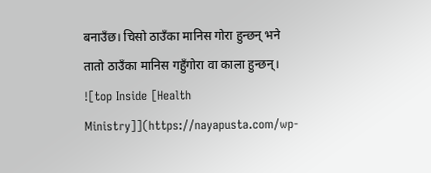बनाउँछ। चिसो ठाउँका मानिस गोरा हुन्छन् भने तातो ठाउँका मानिस गहुँगोरा वा काला हुन्छन्।
![top Inside [Health Ministry]](https://nayapusta.com/wp-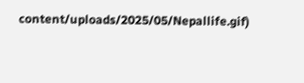content/uploads/2025/05/Nepallife.gif)